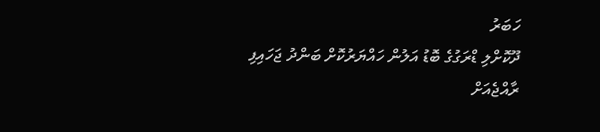ހަބަރު
ދޫކޮށްލި ޑްރަގުގެ ބޮޑު އަލުން ހައްޔަރުކޮށް ބަންދު ޖަހައިފި
ރާއްޖެއަށް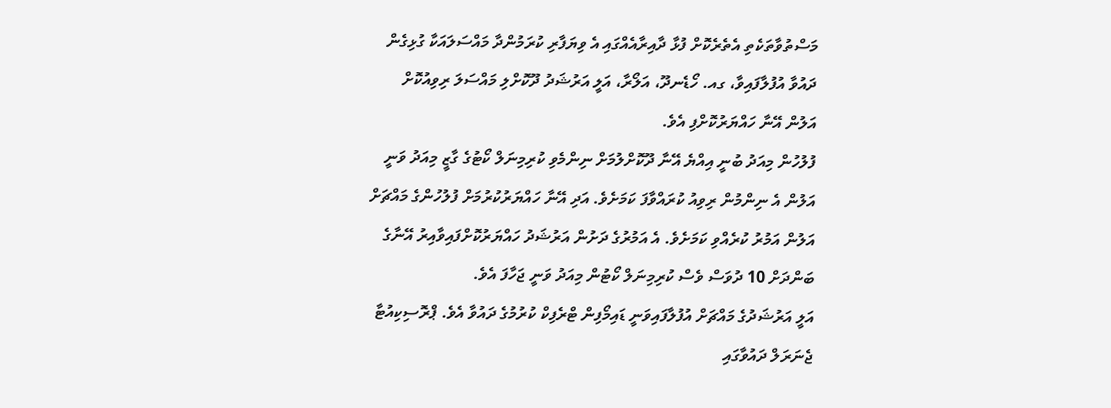މަސްތުވާތަކެތި އެތެރެކޮށް ފުޅާ ދާއިރާއެއްގައި އެ ވިޔަފާރި ކުރަމުންދާ މައްސަލައަކާ ގުޅިގެން ދައުވާ އުފުލާފައިވާ، ގއ. ހޯޑެނދޫ، އަލޯރާ، އަލީ އަރުޝަދު ދޫކޮށްލި މައްސަލަ ރިވިއުކޮށް އަލުން އޭނާ ހައްޔަރުކޮށްފި އެވެ.
ފުލުހުން މިއަދު ބުނީ އިއްޔެ އޭނާ ދޫކޮށްލުމަށް ނިންމެވި ކުރިމިނަލް ކޯޓުގެ ގާޒީ މިއަދު ވަނީ އަލުން އެ ނިންމުން ރިވިއު ކުރައްވާފަ ކަމަށެވެ. އަދި އޭނާ ހައްޔަރުކުރުމަށް ފުލުހުންގެ މައްޗަށް އަލުން އަމުރު ކުރެއްވި ކަމަށެވެ. އެ އަމުރުގެ ދަށުން އަރުޝަދު ހައްޔަރުކޮށްފައިވާއިރު އޭނާގެ ބަންދަށް 10 ދުވަސް ވެސް ކުރިމިނަލް ކޯޓުން މިއަދު ވަނީ ޖަހާފަ އެވެ.
އަލީ އަރުޝަދުގެ މައްޗަށް އުފުލާފައިވަނީ ޑައިމޯފިން ޓްރެފިކް ކުރުމުގެ ދައުވާ އެވެ. ޕްރޮސިކިއުޓާ ޖެނަރަލް ދައުވާގައި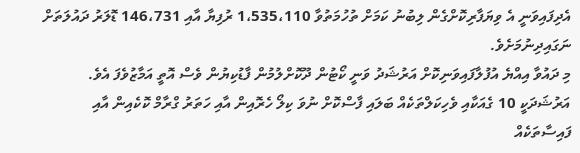އެދިފައިވަނީ އެ ވިޔަފާރިކޮށްގެން ލިބުނު ކަމަށް ތުހުމަތުވާ 1،535،110 ރުފިޔާ އާއި 146،731 ޑޮލަރު ދައުލަތަށް ނަގައިދިނުމަށެވެ.
މި ދައުވާ އިއްޔެ އުފުލާފައިވަނިކޮށް އަރުޝަދު ވަނީ ކޯޓުން ދޫކޮށްލުމުން ފާޑުކިޔުން ވެސް އޮތީ އަމާޒުވެފަ އެވެ.
އަރުޝަދަކީ 10 ގެއަކާއި ވެހިކަލްތަކެއް ބަލައި ފާސްކޮށް ނުވަ ކިލޯ ހެރޮއިން އާއި ހަތަރު ގްރާމް ކޮކެއިން އާއި ފައިސާތަކެއް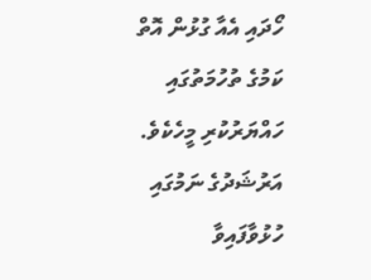ހޯދައި އެއާ ގުޅުން އޮތް ކަމުގެ ތުހުމަތުގައި ހައްޔަރުކުރި މީހެކެވެ.
އަރުޝަދުގެ ނަމުގައި ހުޅުވާފައިވާ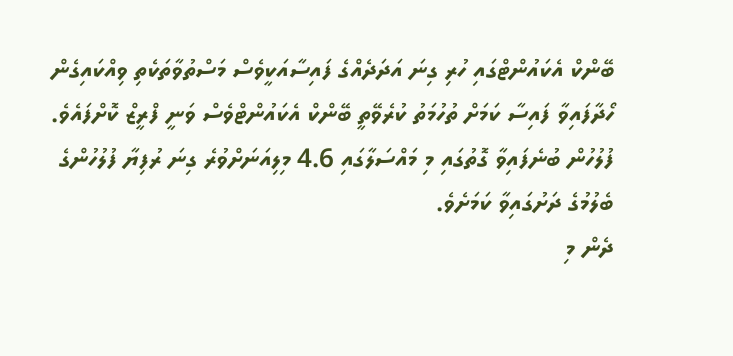ބޭންކް އެކައުންޓްގައި ހުރި ގިނަ އަދަދެއްގެ ފައިސާއަކީވެސް މަސްތުވާތަކެތި ވިއްކައިގެން ހޯދާފައިވާ ފައިސާ ކަމަށް ތުހުމަތު ކުރެވޭތީ ބޭންކް އެކައުންޓްވެސް ވަނީ ފްރީޒް ކޮށްފައެވެ. ފުލުހުން ބުނެފައިވާ ގޮތުގައި މި މައްސަލާގައި 4.6 މިލިއަނަށްވުރެ ގިނަ ރުފިޔާ ފުލުހުންގެ ބެލުމުގެ ދަށުގައިވާ ކަމަށެވެ.
ދެން މި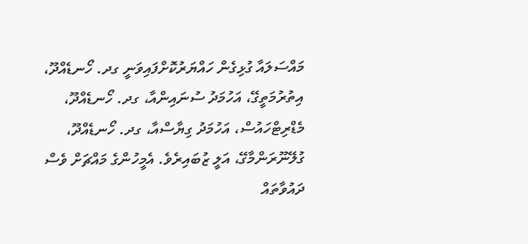މައްސަލައާ ގުޅިގެން ހައްޔަރުކޮށްފައިވަނީ ގދ. ހޯނޑެއްދޫ، އިތުރުމަތީގޭ، އަހުމަދު ސުނައިންއާ، ގދ. ހޯނޑެއްދޫ، މެޑްރިޓްހައުސް، އަހުމަދު ގިޔާސްއާ، ގދ. ހޯނޑެއްދޫ، ގުލޭނޫރަންމާގޭ، އަލީ ޒުބައިރެވެ. އެމީހުންގެ މައްޗަށް ވެސް ދައުވާތައް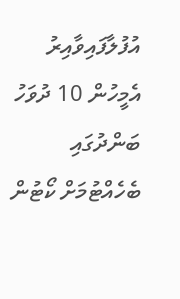އުފުލާފައިވާއިރު އެމީހުން 10 ދުވަހު ބަންދުގައި ބެހެއްޓުމަށް ކޯޓުން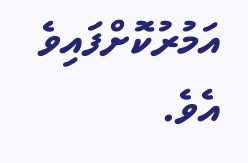އަމުރުކޮށްފައިވެ އެވެ.